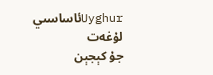Uyghurئاساسىي لۇغەت
جۇ كېجېن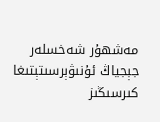مەشھۇر شەخسلەر
جېجياڭ ئۇنىۋېرسىتېتىغا كىرسىڭىز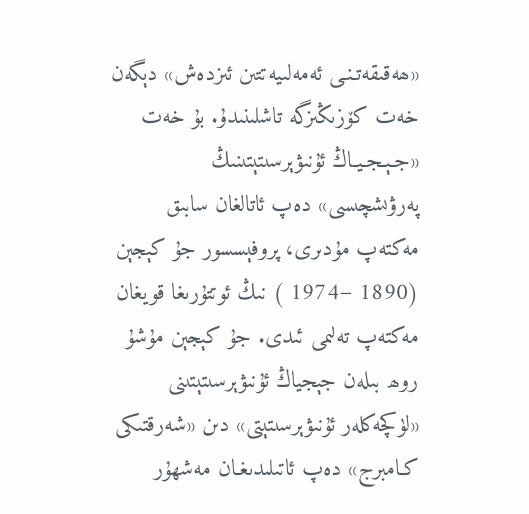«ھەقىقەتـنـى ئەمەلىيەتتىن ئىزدەش» دېگەن خەت كۆزىڭىزگە تاشلىنىدۇ. بۇ خەت «جـېـجـيـاڭ ئۇنىۋېرسىتېتىنىڭ پەرۋىشچىسى» دەپ ئاتالغان سابىق مەكتەپ مۇدىرى، پروفېسسور جۇ كېجېن (1890 −1974 ) نىڭ ئوتتۇرىغا قويغان مەكتەپ تەلىمى ئىدى. جۇ كېجېن مۇشۇ روھ بىلەن جېجياڭ ئۇنىۋېرسىتېتىنى «لۈكچەكلەر ئۇنىۋېرسىتېتى» دىن «شەرقتىكى كـامبرج» دەپ ئاتىلىدىغـان مەشھۇر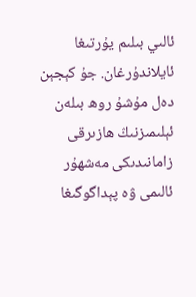ئالىي بىلىم يۇرتىغا ئايلاندۇرغان. جۇ كېجېن دەل مۇشۇ روھ بىلەن ئېلىمىزنىڭ ھازىرقى زامانىدىكى مەشھۇر ئالىمى ۋە پېداگوگىغا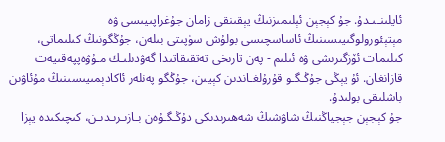ئايلىنـىـدۇ. جۇ كېجېن ئېلىمىزنىڭ يېقىنقى زامان جۇغراپىيىسى ۋە مېتېئورولوگىيىسىنىڭ ئاساسچىسى بولۇش سۈپىتى بىلەن، جۇڭگونىڭ كىلىماتى، كىلىمات ئۆزگىرىشى ۋە ئىلىم - پەن تارىخى تەتقىقاتىدا گەۋدىلىـك مـۇۋەپپەقىيەت قازانغان. ئۇ يېڭى جۇڭـگـو قۇرۇلغـاندىن كېيىن، جۇڭگو پەنلەر ئاكادېمىيىسىنىڭ مۇئاۋىن باشلىقى بولىدۇ.
جۇ كېجېن جېجياڭنىڭ شاۋشىڭ شەھىرىدىكى دۇڭـگـۇەن بـازىـرىـدىـن، كىچىكىدە يېزا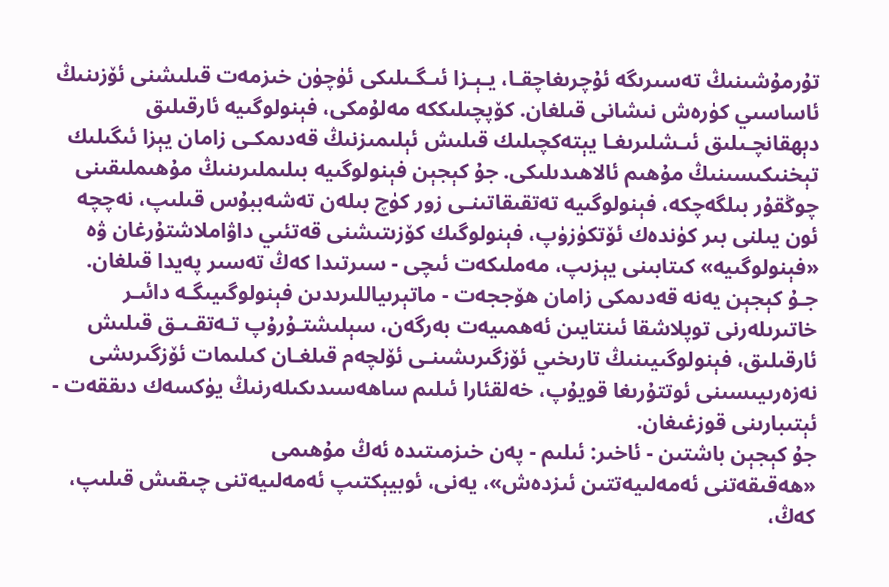تۇرمۇشىنىڭ تەسىرىگە ئۇچرىغاچقـا، يـېـزا ئىـگـىلىكى ئۈچۈن خىزمەت قىلىشنى ئۆزىنىڭ ئاساسىي كۈرەش نىشانى قىلغان. كۆپچىلىككە مەلۇمكى، فېنولوگىيە ئارقىلىق دېھقانچـىلىق ئىـشلىرىغـا يېتەكچىلىك قىلىش ئېلىمىزنىڭ قەدىمكـى زامان يېزا ئىگىلىك تېخنىكىسىنىڭ مۇھىم ئالاھىدىلىكى. جۇ كېجېن فېنولوگىيە بىلىملىرىنىڭ مۇھىملىقىنى چوڭقۇر بىلگەچكە، فېنولوگىيە تەتقىقاتىنـى زور كۈچ بىلەن تەشەببۇس قىلىپ، نەچچە ئون يىلنى بىر كۈندەك ئۆتكۈزۈپ، فېنولوگىك كۆزىتىشنى قەتئىي داۋاملاشتۇرغان ۋە «فېنولوگىيە» كىتابىنى يېزىپ، مەملىكەت ئىچى - سىرتىدا كەڭ تەسىر پەيدا قىلغان. جـۇ كېجېن يەنە قەدىمكى زامان ھۆججەت - ماتېرىياللىرىدىن فېنولوگىيىگـە دائىـر خاتىرىلەرنى توپلاشقا ئىنتايىن ئەھمىيەت بەرگەن، سېلىشتـۇرۇپ تـەتقـىـق قىلىش ئارقىلىق، فېنولوگىيىنىڭ تارىخىي ئۆزگىرىشىنـى ئۆلچەم قىلغـان كىلىمات ئۆزگىرىشى نەزەرىيىسىنى ئوتتۇرىغا قويۇپ، خەلقئارا ئىلىم ساھەسىدىكىلەرنىڭ يۈكسەك دىققەت - ئېتىبارىنى قوزغىغان.
جۇ كېجېن باشتىن - ئاخىر: ئىلىم - پەن خىزمىتىدە ئەڭ مۇھىمى
«ھەقىقەتنى ئەمەلىيەتتىن ئىزدەش»، يەنى، ئوبيېكتىپ ئەمەلىيەتنى چىقىش قىلىپ، كەڭ،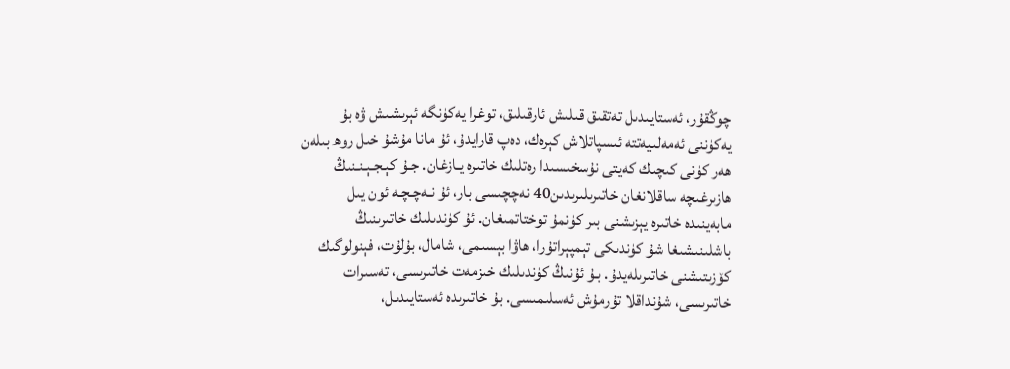چوڭقۇر، ئەستايىدىل تەتقىق قىلىش ئارقىلىق، توغرا يەكۈنگە ئېرىشىش ۋە بۇ يەكۈننى ئەمەلىيەتتە ئىسپاتلاش كېرەك، دەپ قارايدۇ، ئۇ مانا مۇشۇ خىل روھ بىلەن ھەر كۈنى كىچىك كەيتى نۇسخىسىدا رەتلىك خاتىرە يـازغان. جـۇ كېـجـېـنـنىڭ ھازىرغىچە ساقلانغان خاتىرىلىرىدىن40 نەچچىسى بار، ئۇ نـەچـچـە ئون يىل مابەينىدە خاتىرە يېزىشنى بىر كۈنمۇ توختاتمىغان. ئۇ كۈندىلىك خاتىرىنىڭ باشلىنىشىغا شۇ كۈندىكى تېمپېراتۇرا، ھاۋا بېسىمى، شامال، بۇلۇت، فېنولوگىك كۆزىتىشنى خاتىرىلەيدۇ. بـۇ ئۇنىڭ كۈندىلىك خىزمەت خاتىرىسى، تەسىرات خاتىرىسى، شۇنداقلا تۇرمۇش ئەسلىمىسى. بۇ خاتىرىدە ئەستايىدىل،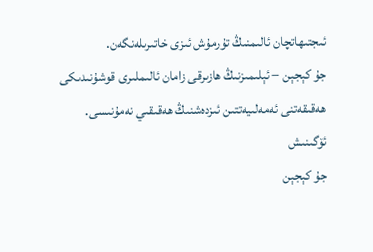ئىجتىھاتچان ئالىمنىڭ تۇرمۇش ئىزى خاتىرىلەنگەن.
جۇ كېجېن − ئېلىمىزنىڭ ھازىرقى زامان ئالىملىرى قوشۇنىدىكى ھەقىقەتنى ئەمەلىيەتتىن ئىزدەشنىڭ ھەقىقىي نەمۇنىسى.
ئۆگىنىش
جۇ كېجېن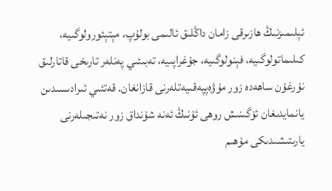ئېلىمىزنىڭ ھازىرقى زامان داڭلىق ئالىمى بولۇپ، مېتېئورولوگىيە، كىلىماتولوگىيە، فېنولوگىيە، جۇغراپىيە، تەبىئىي پەنلەر تارىخى قاتارلىق نۇرغۇن ساھەدە زور مۇۋەپپەقىيەتلەرنى قازانغان. قەتئىي ئىرادىسىدىن يانمايدىغان ئۆگىنىش روھى ئۇنىڭ ئەنە شۇنداق زور نەتىجىلەرنى يارىتىشىدىكى مۇھىم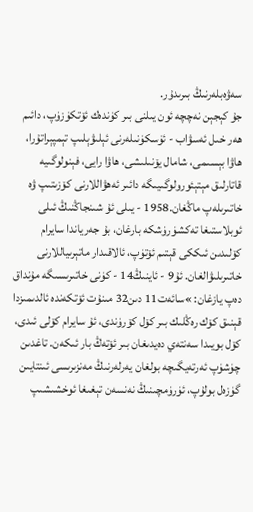سەۋەبلەرنىڭ بىرىدۇر.
جۇ كېجېن نەچچە ئون يىلنى بىر كۈندەك ئۆتكۈزۈپ، دائىم ھەر خىل ئەسۋاب - ئۈسكۈنىلەرنى ئېلىۋېلىپ تېمپېراتۇرا، ھاۋا بېسىمى، شامال يۆنىلىشى، ھاۋا رايى، فېنولوگىيە قاتارلىق مېتېئورولوگىيىگە دائىر ئەھۋاللارنى كۆزىتىپ ۋە خاتىرىلەپ ماڭغان.1958 - يىلى ئۇ شىنجاڭنىڭ ئىلى ئوبلاستىغا تەكشۈرۈشكە بارغان، بۇ جەرياندا سايرام كۆلىدىن ئىككى قېتىم ئۆتۈپ، ئالاقىدار ماتېرىياللارنى خاتىرىلىۋالغان. ئۇ9 - ئاينىڭ14 - كۈنى خاتىرىسىگە مۇنداق دەپ يازغان: »سائەت11 دىن32 مىنۇت ئۆتكەندە ئالدىمىزدا قېنىق كۆك رەڭلىك بىر كۆل كۆرۈندى، ئۇ سايرام كۆلى ئىدى، كۆل بويىدا سەنتەي دەيدىغان بىر ئۆتەڭ بار ئىكەن. تاغدىن چۈشۈپ ئەرتەيگىچە بولغان يەرلەرنىڭ مەنزىرىسى ئىنتايىن گۈزەل بولۇپ، ئۈرۈمچىنىڭ نەنسەن تېغىغا ئوخشىشىپ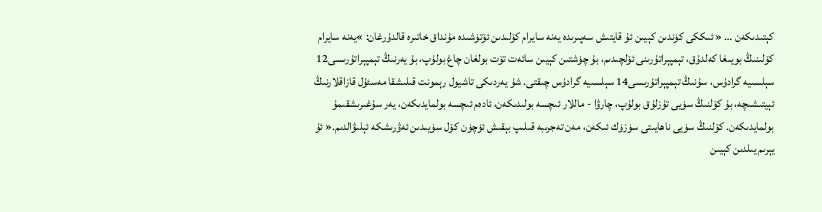كېتىدىكەن … « ئىككى كۈندىن كېيىن ئۇ قايتىش سەپىرىدە يەنە سايرام كۆلىدىن ئۆتۈشىدە مۇنداق خاتىرە قالدۇرغان: »يەنە سايرام كۆلىنىڭ بويىغا كەلدۇق، تېمپېراتۇرىنى ئۆلچىدىم، بۇ چۈشتىن كېيىن سائەت تۆت بولغان چاغ بولۇپ، بۇ يەرنىڭ تېمپېراتۇرىسى12 سېلسىيە گرادۇس، سۇنىڭ تېمپېراتۇرىسى14 سېلسىيە گرادۇس چىقتى. شۇ يەردىكى تاشيول رېمونت قىلىشقا مەسئۇل قازاقلارنىڭ ئېيتىشىچە، بۇ كۆلنىڭ سۈيى تۇزلۇق بولۇپ، چارۋا - ماللار ئىچسە بولىدىكەن، ئادەم ئىچسە بولمايدىكەن، يەر سۇغىرىشقىمۇ بولمايدىكەن. كۆلنىڭ سۈيى ناھايىتى سۈزۈك ئىكەن، مەن تەجرىبە قىلىپ بېقىش ئۈچۈن كۆل سۈيىدىن ئەۋرىشكە ئېلىۋالدىم.« ئۇ يېرىم يىلدىن كېيىن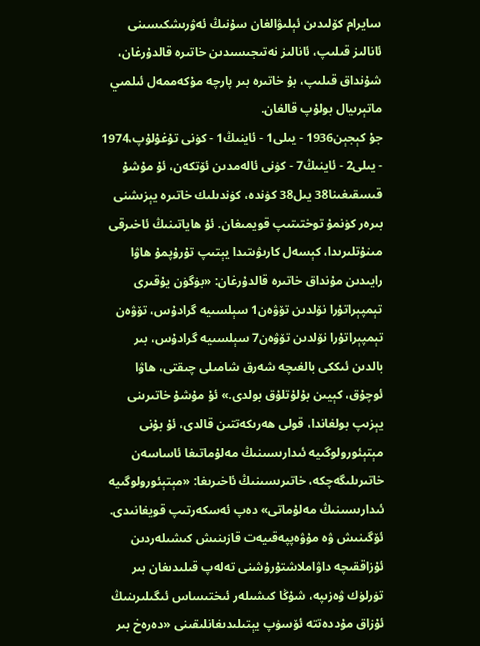سايرام كۆلىدىن ئېلىۋالغان سۇنىڭ ئەۋرىشكىسىنى ئانالىز قىلىپ، ئانالىز نەتىجىسىدىن خاتىرە قالدۇرغان، شۇنداق قىلىپ، بۇ خاتىرە بىر پارچە مۇكەممەل ئىلمىي ماتېرىيال بولۇپ قالغان.
جۇ كېجېن1936 - يىلى1 - ئاينىڭ1 - كۈنى تۇغۇلۇپ،1974 - يىلى2 - ئاينىڭ7 - كۈنى ئالەمدىن ئۆتكەن، ئۇ مۇشۇ قىسقىغىنا38 يىل38 كۈندە، كۈندىلىك خاتىرە يېزىشنى بىرەر كۈنمۇ توختىتىپ قويمىغان. ئۇ ھاياتىنىڭ ئاخىرقى مىنۇتلىرىدا، كېسەل كارىۋىتىدا يېتىپ تۇرۇپمۇ ھاۋا رايىدىن مۇنداق خاتىرە قالدۇرغان: «بۈگۈن يۇقىرى تېمپېراتۇرا نۆلدىن تۆۋەن1 سېلسىيە گرادۇس، تۆۋەن تېمپېراتۇرا نۆلدىن تۆۋەن7 سېلسىيە گرادۇس، بىر بالدىن ئىككى بالغىچە شەرق شامىلى چىقتى، ھاۋا ئوچۇق، كېيىن بۇلۇتلۇق بولدى.» ئۇ مۇشۇ خاتىرىنى يېزىپ بولغاندا، قولى ھەرىكەتتىن قالدى، ئۇ بۇنى مېتېئورولوگىيە ئىدارىسىنىڭ مەلۇماتىغا ئاساسەن خاتىرىلىگەچكە، خاتىرىسىنىڭ ئاخىرىغا: «مېتېئورولوگىيە ئىدارىسىنىڭ مەلۇماتى» دەپ ئەسكەرتىپ قويغانىدى.
ئۆگىنىش ۋە مۇۋەپپەقىيەت قازىنىش كىشىلەردىن ئۇزاققىچە داۋاملاشتۇرۇشنى تەلەپ قىلىدىغان بىر تۈرلۈك ۋەزىپە، شۇڭا كىشىلەر ئىختىساس ئىگىلىرىنىڭ ئۇزاق مۇددەتتە ئۆسۈپ يېتىلىدىغانلىقىنى «دەرەخ بىر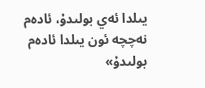يىلدا ئەي بولىدۇ، ئادەم نەچچە ئون يىلدا ئادەم بولىدۇ»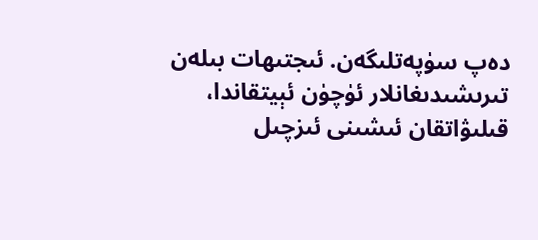دەپ سۈپەتلىگەن. ئىجتىھات بىلەن تىرىشىدىغانلار ئۈچۈن ئېيتقاندا، قىلىۋاتقان ئىشىنى ئىزچىل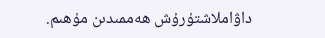داۋاملاشتۇرۇش ھەممىدىن مۇھىم.